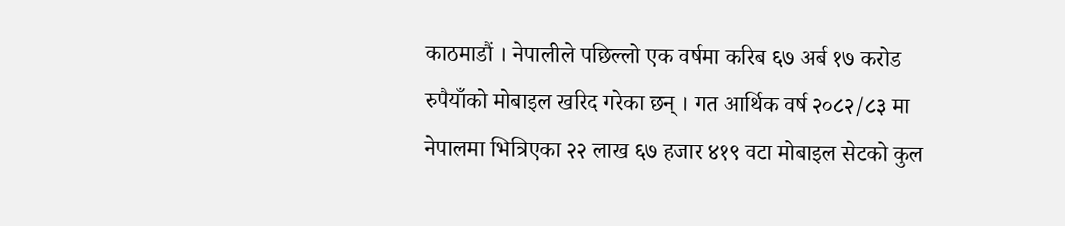काठमाडौं । नेपालीले पछिल्लो एक वर्षमा करिब ६७ अर्ब १७ करोड रुपैयाँको मोबाइल खरिद गरेका छन् । गत आर्थिक वर्ष २०८२/८३ मा नेपालमा भित्रिएका २२ लाख ६७ हजार ४१९ वटा मोबाइल सेटको कुल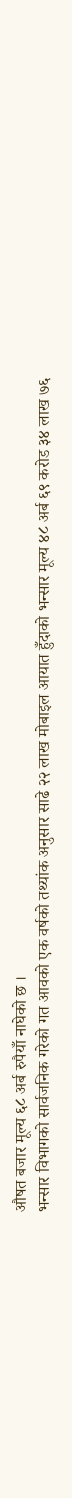औषत बजार मूल्य ६८ अर्ब रुपैयाँ नाघेको छ ।
भन्सार विभागको सार्वजनिक गरेको गत आवको एक वर्षको तथ्यांक अनुसार साढे २२ लाख मोबाइल आयात हुँदाको भन्सार मूल्य ४८ अर्ब ६९ करोड ३४ लाख ७६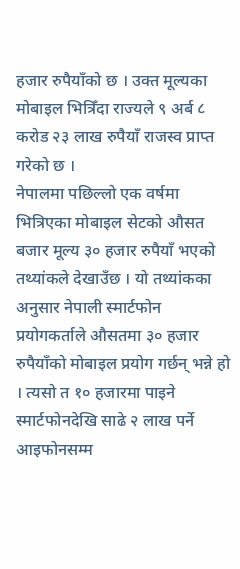हजार रुपैयाँको छ । उक्त मूल्यका मोबाइल भित्रिँदा राज्यले ९ अर्ब ८ करोड २३ लाख रुपैयाँ राजस्व प्राप्त गरेको छ ।
नेपालमा पछिल्लो एक वर्षमा भित्रिएका मोबाइल सेटको औसत बजार मूल्य ३० हजार रुपैयाँ भएको तथ्यांकले देखाउँछ । यो तथ्यांकका अनुसार नेपाली स्मार्टफोन प्रयोगकर्ताले औसतमा ३० हजार रुपैयाँको मोबाइल प्रयोग गर्छन् भन्ने हो । त्यसो त १० हजारमा पाइने स्मार्टफोनदेखि साढे २ लाख पर्ने आइफोनसम्म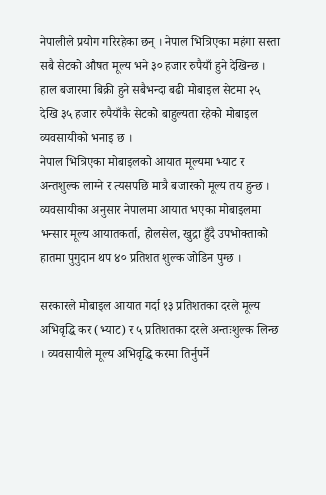नेपालीले प्रयोग गरिरहेका छन् । नेपाल भित्रिएका महंगा सस्ता सबै सेटको औषत मूल्य भने ३० हजार रुपैयाँ हुने देखिन्छ ।
हाल बजारमा बिक्री हुने सबैभन्दा बढी मोबाइल सेटमा २५ देखि ३५ हजार रुपैयाँकै सेटको बाहुल्यता रहेको मोबाइल व्यवसायीको भनाइ छ ।
नेपाल भित्रिएका मोबाइलको आयात मूल्यमा भ्याट र अन्तशुल्क लाग्ने र त्यसपछि मात्रै बजारको मूल्य तय हुन्छ । व्यवसायीका अनुसार नेपालमा आयात भएका मोबाइलमा भन्सार मूल्य आयातकर्ता, होलसेल, खुद्रा हुँदै उपभोक्ताको हातमा पुगुदान थप ४० प्रतिशत शुल्क जोडिन पुग्छ ।

सरकारले मोबाइल आयात गर्दा १३ प्रतिशतका दरले मूल्य अभिवृद्धि कर (भ्याट) र ५ प्रतिशतका दरले अन्तःशुल्क लिन्छ । व्यवसायीले मूल्य अभिवृद्धि करमा तिर्नुपर्ने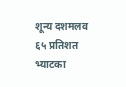शून्य दशमलव ६५ प्रतिशत भ्याटका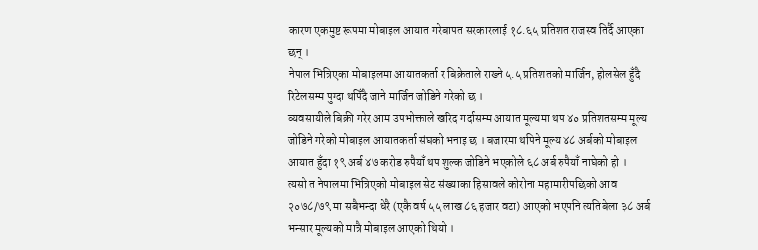कारण एकमुष्ट रूपमा मोबाइल आयात गरेबापत सरकारलाई १८.६५ प्रतिशत राजस्व तिर्दै आएका छन् ।
नेपाल भित्रिएका मोबाइलमा आयातकर्ता र बिक्रेताले राख्ने ५.५ प्रतिशतको मार्जिन, होलसेल हुँदै रिटेलसम्म पुग्दा थपिँदै जाने मार्जिन जोडिने गरेको छ ।
व्यवसायीले बिक्री गरेर आम उपभोक्ताले खरिद गर्दासम्म आयात मूल्यमा थप ४० प्रतिशतसम्म मूल्य जोडिने गरेको मोबाइल आयातकर्ता संघको भनाइ छ । बजारमा थपिने मूल्य ४८ अर्बको मोबाइल आयात हुँदा १९ अर्ब ४७ करोड रुपैयाँ थप शुल्क जोडिने भएकोले ६८ अर्ब रुपैयाँ नाघेको हो ।
त्यसो त नेपालमा भित्रिएको मोबाइल सेट संख्याका हिसावले कोरोना महामारीपछिको आव २०७८/७९ मा सबैभन्दा धेरै (एकै वर्ष ५५ लाख ८६ हजार वटा) आएको भएपनि त्यतिबेला ३८ अर्ब भन्सार मूल्यको मात्रै मोबाइल आएको थियो ।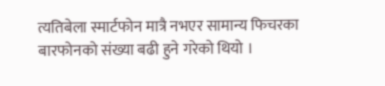त्यतिबेला स्मार्टफोन मात्रै नभएर सामान्य फिचरका बारफोनको संख्या बढी हुने गरेको थियो ।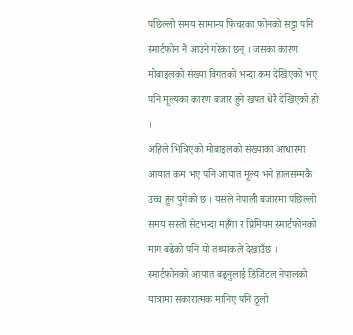पछिल्लो समय सामान्य फिचरका फोनको सट्टा पनि स्मार्टफोन नै आउने गरेका छन् । जसका कारण मोबाइलको संख्या विगतको भन्दा कम देखिएको भए पनि मूल्यका कारण बजार हुने खपत धेरै देखिएको हो ।
अहिले भित्रिएको मोबाइलको संख्याका आधारमा आयात कम भए पनि आयात मूल्य भने हालसम्मकै उच्च हुन पुगेको छ । यसले नेपाली बजारमा पछिल्लो समय सस्तो सेटभन्दा महँगा र प्रिमियम स्मार्टफोनको माग बढेको पनि यो तथ्यांकले देखाउँछ ।
स्मार्टफोनको आयात बढ्नुलाई डिजिटल नेपालको यात्रामा सकारात्मक मानिए पनि ठूलो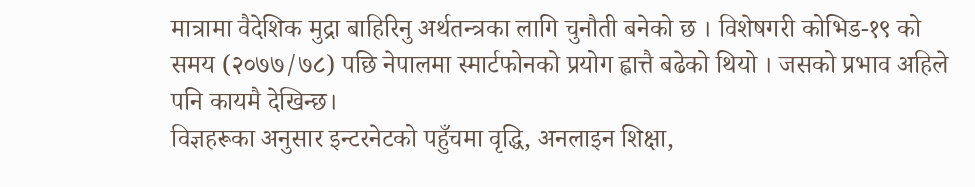मात्रामा वैदेशिक मुद्रा बाहिरिनु अर्थतन्त्रका लागि चुनौती बनेको छ । विशेषगरी कोभिड-१९ को समय (२०७७/७८) पछि नेपालमा स्मार्टफोनको प्रयोग ह्वात्तै बढेको थियो । जसको प्रभाव अहिले पनि कायमै देखिन्छ।
विज्ञहरूका अनुसार इन्टरनेटको पहुँचमा वृद्धि, अनलाइन शिक्षा,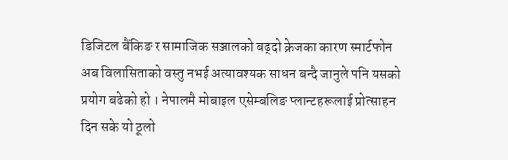डिजिटल बैंकिङ र सामाजिक सञ्जालको बढ्दो क्रेजका कारण स्मार्टफोन अब विलासिताको वस्तु नभई अत्यावश्यक साधन बन्दै जानुले पनि यसको प्रयोग बढेको हो । नेपालमै मोबाइल एसेम्बलिङ प्लान्टहरूलाई प्रोत्साहन दिन सके यो ठूलो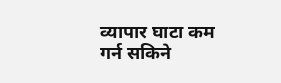व्यापार घाटा कम गर्न सकिने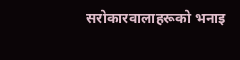सरोकारवालाहरूको भनाइ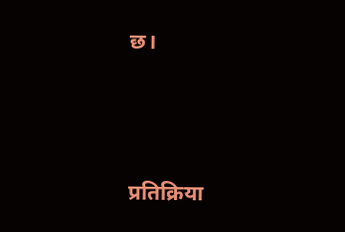छ।





प्रतिक्रिया